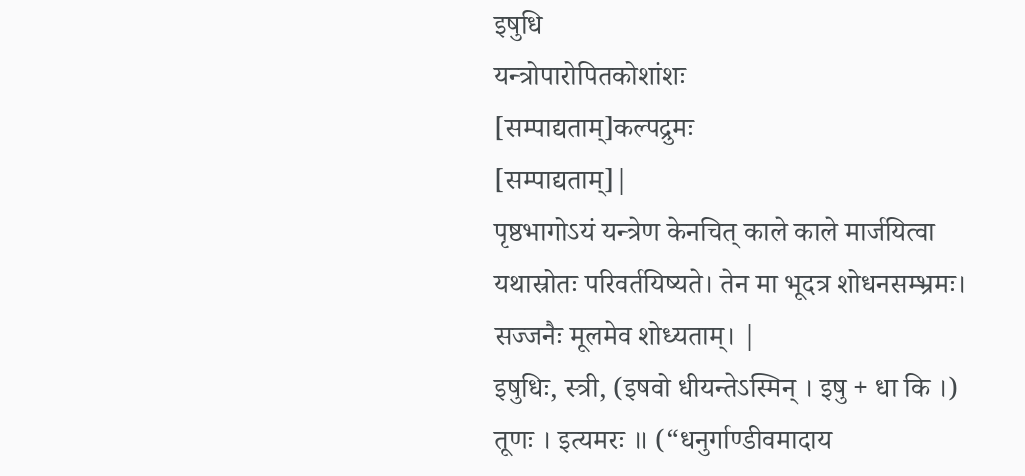इषुधि
यन्त्रोपारोपितकोशांशः
[सम्पाद्यताम्]कल्पद्रुमः
[सम्पाद्यताम्]|
पृष्ठभागोऽयं यन्त्रेण केनचित् काले काले मार्जयित्वा यथास्रोतः परिवर्तयिष्यते। तेन मा भूदत्र शोधनसम्भ्रमः। सज्जनैः मूलमेव शोध्यताम्। |
इषुधिः, स्त्री, (इषवो धीयन्तेऽस्मिन् । इषु + धा कि ।) तूणः । इत्यमरः ॥ (“धनुर्गाण्डीवमादाय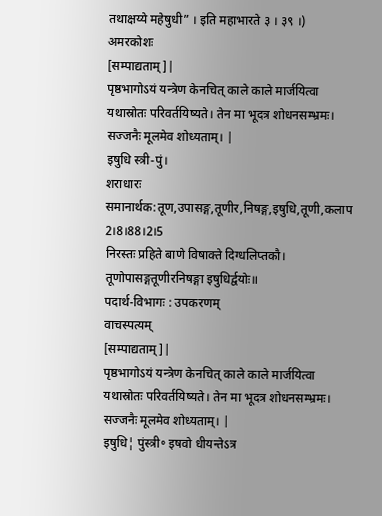तथाक्षय्ये महेषुधी” । इति महाभारते ३ । ३९ ।)
अमरकोशः
[सम्पाद्यताम्]|
पृष्ठभागोऽयं यन्त्रेण केनचित् काले काले मार्जयित्वा यथास्रोतः परिवर्तयिष्यते। तेन मा भूदत्र शोधनसम्भ्रमः। सज्जनैः मूलमेव शोध्यताम्। |
इषुधि स्त्री-पुं।
शराधारः
समानार्थक:तूण,उपासङ्ग,तूणीर,निषङ्ग,इषुधि,तूणी,कलाप
2।8।88।2।5
निरस्तः प्रहिते बाणे विषाक्ते दिग्धलिप्तकौ। तूणोपासङ्गतूणीरनिषङ्गा इषुधिर्द्वयोः॥
पदार्थ-विभागः : उपकरणम्
वाचस्पत्यम्
[सम्पाद्यताम्]|
पृष्ठभागोऽयं यन्त्रेण केनचित् काले काले मार्जयित्वा यथास्रोतः परिवर्तयिष्यते। तेन मा भूदत्र शोधनसम्भ्रमः। सज्जनैः मूलमेव शोध्यताम्। |
इषुधि¦ पुंस्त्री॰ इषवो धीयन्तेऽत्र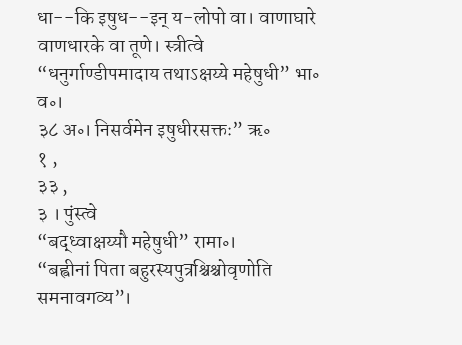धा--कि इषुध--इन् य-लोपो वा। वाणाघारे वाणधारके वा तूणे। स्त्रीत्वे
“धनुर्गाण्डीपमादाय तथाऽक्षय्ये महेषुधी” भा॰ व॰।
३८ अ॰। निसर्वमेन इषुधीरसक्तः” ऋ॰
१ ,
३३ ,
३ । पुंस्त्वे
“बद्ध्वाक्षय्यौ महेषुधी” रामा॰।
“बह्वीनां पिता बहुरस्यपुत्रश्चिश्चोवृणोति समनावगव्य”।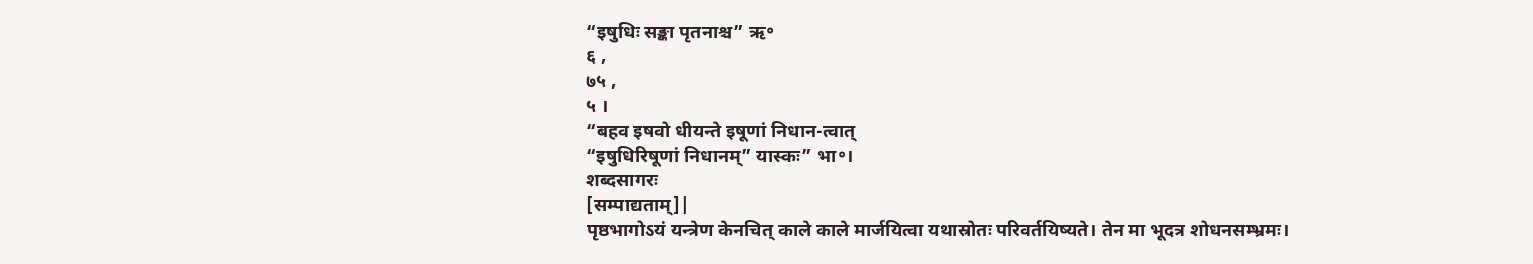“इषुधिः सङ्का पृतनाश्च” ऋ॰
६ ,
७५ ,
५ ।
“बहव इषवो धीयन्ते इषूणां निधान-त्वात्
“इषुधिरिषूणां निधानम्” यास्कः” भा॰।
शब्दसागरः
[सम्पाद्यताम्]|
पृष्ठभागोऽयं यन्त्रेण केनचित् काले काले मार्जयित्वा यथास्रोतः परिवर्तयिष्यते। तेन मा भूदत्र शोधनसम्भ्रमः।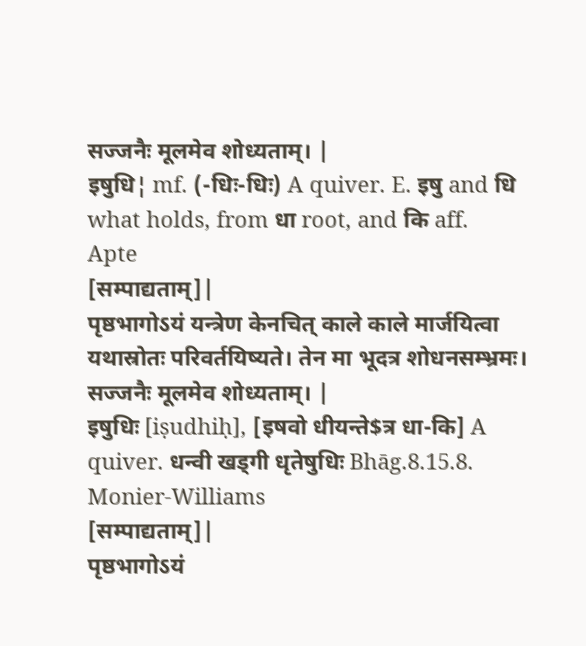सज्जनैः मूलमेव शोध्यताम्। |
इषुधि¦ mf. (-धिः-धिः) A quiver. E. इषु and धि what holds, from धा root, and कि aff.
Apte
[सम्पाद्यताम्]|
पृष्ठभागोऽयं यन्त्रेण केनचित् काले काले मार्जयित्वा यथास्रोतः परिवर्तयिष्यते। तेन मा भूदत्र शोधनसम्भ्रमः। सज्जनैः मूलमेव शोध्यताम्। |
इषुधिः [iṣudhiḥ], [इषवो धीयन्ते$त्र धा-कि] A quiver. धन्वी खड्गी धृतेषुधिः Bhāg.8.15.8.
Monier-Williams
[सम्पाद्यताम्]|
पृष्ठभागोऽयं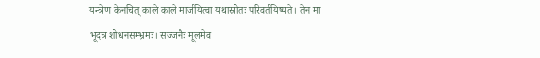यन्त्रेण केनचित् काले काले मार्जयित्वा यथास्रोतः परिवर्तयिष्यते। तेन मा भूदत्र शोधनसम्भ्रमः। सज्जनैः मूलमेव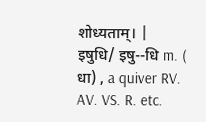शोध्यताम्। |
इषुधि/ इषु--धि m. ( धा) , a quiver RV. AV. VS. R. etc.